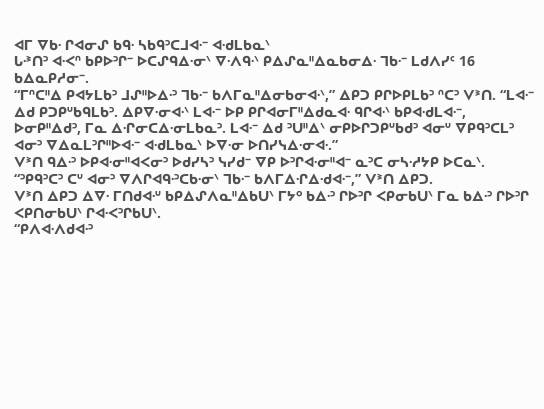ᐊᒥ ᐁᑲᐧ ᒋᐊᓂᔑ ᑲᑫᐧ ᓴᑲᑫᐣᑕᒧᐊᐧᐨ ᐊᐧᑯᒪᑲᓇᐠ
ᒐᐧᕑᑎᐣ ᐊᐧᐸᐢ ᑲᑭᐅᐣᒋᐨ ᐅᑕᔑᑫᐃᐧᓂᐠ ᐁᐧᐱᑫᐧᐠ ᑭᐃᔑᓇᐦᐃᓇᑲᓂᐃᐧ ᒣᑲᐧᐨ ᒪᑯᐱᓯᑦ 16 ᑲᐃᓇᑭᓱᓂᐨ.
“ᒥᐢᑕᐦᐃ ᑭᐊᔭᒪᑲᐣ ᒧᔑᐦᐅᐃᐧᐣ ᒣᑲᐧᐨ ᑲᐱᒥᓇᐦᐃᓂᑲᓂᐊᐧᐠ,” ᐃᑭᑐ ᑭᒋᐅᑭᒪᑲᐣ ᐢᑕᐣ ᐯᕑᑎ. “ᒪᐊᐧᐨ ᐃᑯ ᑭᑐᑭᐡᑲᑫᒪᑲᐣ. ᐃᑭᐁᐧᓂᐊᐧᐠ ᒪᐊᐧᐨ ᐅᑭ ᑭᒋᐊᓂᒥᐦᐃᑯᓇᐊᐧ ᑫᒋᐊᐧᐠ ᑲᑭᐊᐧᑯᒪᐊᐧᐨ, ᐅᓂᑭᐦᐃᑯᐣ, ᒥᓇ ᐃᐧᒋᓂᑕᐃᐧᓂᒪᑲᓇᐣ. ᒪᐊᐧᐨ ᐃᑯ ᐣᑌᐦᐃᐠ ᓂᑭᐅᒋᑐᑭᐡᑲᑯᐣ ᐊᓂᐡ ᐁᑭᑫᐣᑕᒪᐣ ᐊᓂᐣ ᐁᐃᓇᒪᐣᒋᐦᐅᐊᐧᐨ ᐊᐧᑯᒪᑲᓇᐠ ᐅᐁᐧᓂ ᐅᑎᓯᓭᐃᐧᓂᐊᐧ.”
ᐯᕑᑎ ᑫᐃᐧᐣ ᐅᑭᐊᐧᓂᐦᐊᐸᓂᐣ ᐅᑯᓯᓴᐣ ᓭᓯᑯᐨ ᐁᑭ ᐅᐣᒋᐊᐧᓂᐦᐊᐨ ᓇᐣᑕ ᓂᓴᐧᓱᔭᑭ ᐅᑕᓇᐠ.
“ᐣᑭᑫᐣᑕᐣ ᑕᐡ ᐊᓂᐣ ᐁᐱᒋᐊᑫᐧᐣᑕᑲᐧᓂᐠ ᒣᑲᐧᐨ ᑲᐱᒥᐃᐧᒋᐃᐧᑯᐊᐧᐨ,” ᐯᕑᑎ ᐃᑭᑐ.
ᐯᕑᑎ ᐃᑭᑐ ᐃᐁᐧ ᒥᑎᑯᐊᐧᐡ ᑲᑭᐃᔑᐱᓇᐦᐃᑲᑌᐠ ᒥᔭᐤ ᑲᐃᐧᐣ ᒋᐅᐣᒋ ᐸᑭᓂᑲᑌᐠ ᒥᓇ ᑲᐃᐧᐣ ᒋᐅᐣᒋ ᐸᑭᑎᓂᑲᑌᐠ ᒋᐊᐧᐸᐣᒋᑲᑌᐠ.
“ᑭᐱᐊᐧᐱᑯᐊᐧᐣ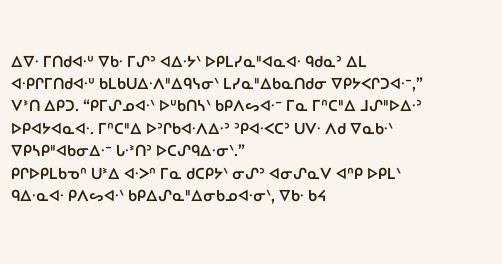ᐃᐁᐧ ᒥᑎᑯᐊᐧᐡ ᐁᑲᐧ ᒥᔑᐣ ᐊᐃᐧᔭᐠ ᐅᑭᒪᓯᓇᐦᐊᓇᐊᐧ ᑫᑯᓇᐣ ᐃᒪ ᐊᐧᑭᒋᒥᑎᑯᐊᐧᐡ ᑲᒪᑲᑌᐃᐧᐱᐦᐃᑫᓭᓂᐠ ᒪᓯᓇᐦᐃᑲᓇᑎᑯᓂ ᐁᑭᔭᐸᒋᑐᐊᐧᐨ,” ᐯᕑᑎ ᐃᑭᑐ. “ᑭᒥᔑᓄᐊᐧᐠ ᐅᐡᑲᑎᓴᐠ ᑲᑭᐱᔕᐊᐧᐨ ᒥᓇ ᒥᐢᑕᐦᐃ ᒧᔑᐦᐅᐃᐧᐣ ᐅᑭᐊᔭᐊᓇᐊᐧ. ᒥᐢᑕᐦᐃ ᐅᐣᒋᑲᐊᐧᐱᐃᐧᐣ ᐣᑭᐊᐧᐸᑕᐣ ᑌᐯᐧ ᐱᑯ ᐁᓇᑲᐧᐠ ᐁᑭᓴᑭᐦᐊᑲᓂᐃᐧᐨ ᒐᐧᕑᑎᐣ ᐅᑕᔑᑫᐃᐧᓂᐠ.”
ᑭᒋᐅᑭᒪᑲᓀᐢ ᑌᕑᐃ ᐊᐧᐳᐢ ᒥᓇ ᑯᑕᑭᔭᐠ ᓂᔑᐣ ᐊᓂᔑᓇᐯ ᐊᐢᑭ ᐅᑭᒪᐠ ᑫᐃᐧᓇᐊᐧ ᑭᐱᔕᐊᐧᐠ ᑲᑭᐃᔑᓇᐦᐃᓂᑲᓄᐊᐧᓂᐠ, ᐁᑲᐧ ᑲᔦ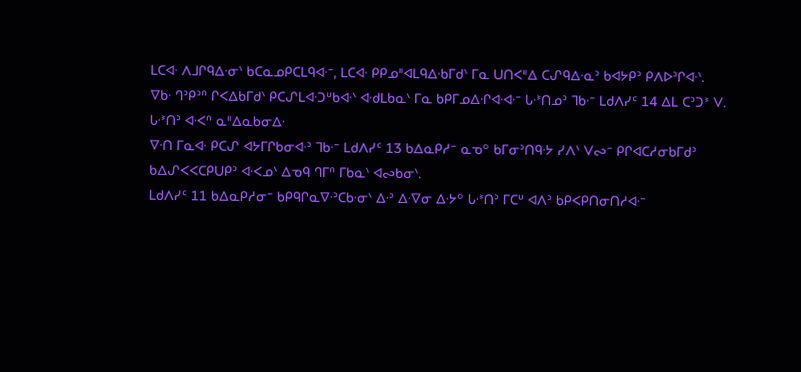ᒪᑕᐊᐧ ᐱᒧᒋᑫᐃᐧᓂᐠ ᑲᑕᓇᓄᑭᑕᒪᑫᐊᐧᐨ, ᒪᑕᐊᐧ ᑭᑭᓄᐦᐊᒪᑫᐃᐧᑲᒥᑯᐠ ᒥᓇ ᑌᑎᐸᐦᐃ ᑕᔑᑫᐃᐧᓇᐣ ᑲᐊᔭᑭᐣ ᑭᐱᐅᐣᒋᐊᐧᐠ.
ᐁᑲᐧ ᒉᐣᑭᐣᐢ ᒋᐸᐃᑲᒥᑯᐠ ᑭᑕᔑᒪᐊᐧᑐᐡᑲᐊᐧᐠ ᐊᐧᑯᒪᑲᓇᐠ ᒥᓇ ᑲᑭᒥᓄᐃᐧᒋᐊᐧᐊᐧᐨ ᒐᐧᕑᑎᓄᐣ ᒣᑲᐧᐨ ᒪᑯᐱᓯᑦ 14 ᐃᒪ ᑕᐣᑐᕑ ᐯ.
ᒐᐧᕑᑎᐣ ᐊᐧᐸᐢ ᓇᐦᐃᓇᑲᓂᐃᐧ
ᐁᐧᑎ ᒥᓇᐊᐧ ᑭᑕᔑ ᐊᔭᒥᒋᑲᓂᐊᐧᐣ ᒣᑲᐧᐨ ᒪᑯᐱᓯᑦ 13 ᑲᐃᓇᑭᓱᐨ ᓇᓀᐤ ᑲᒥᓂᐣᑎᑫᐧᔭ ᓯᐱᐠ ᐯᔓᐨ ᑭᒋᐊᑕᓱᓂᑲᒥᑯᐣ ᑲᐃᔑᐸᐸᑕᑭᑌᑭᐣ ᐊᐧᐸᓄᐠ ᐃᓀᑫ ᒉᒥᐢ ᒥᑲᓇᐠ ᐊᔓᑲᓂᐠ.
ᒪᑯᐱᓯᑦ 11 ᑲᐃᓇᑭᓱᓂᐨ ᑲᑭᑫᒋᓇᐁᐧᐣᑕᑲᐧᓂᐠ ᐃᐧᐣ ᐃᐧᐁᓂ ᐃᐧᔭᐤ ᒐᐧᕑᑎᐣ ᒥᑕᐡ ᐊᐱᐣ ᑲᑭᐸᑭᑎᓂᑎᓱᐊᐧᐨ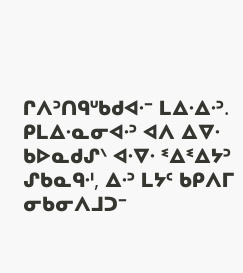ᒋᐱᐣᑎᑫᐡᑲᑯᐊᐧᐨ ᒪᐃᐧᐃᐧᐣ.
ᑭᒪᐃᐧᓇᓂᐊᐧᐣ ᐊᐱ ᐃᐁᐧ ᑲᐅᓇᑯᔑᐠ ᐊᐧᐁᐧ ᓫᐃᓫᐃᔭᐣ ᔑᑲᓇᑫᐧᑊ, ᐃᐧᐣ ᒪᔭᑦ ᑲᑭᐱᒥ ᓂᑲᓂᐱᒧᑐᐨ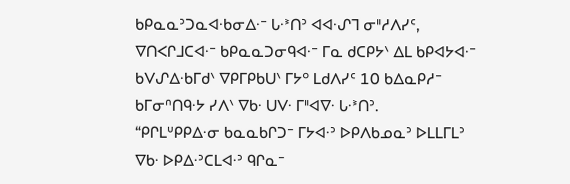ᑲᑭᓇᓇᐣᑐᓇᐊᐧᑲᓂᐃᐧᐨ ᒐᐧᕑᑎᐣ ᐊᐊᐧᔑᒣ ᓂᐦᓱᐱᓯᑦ, ᐁᑎᐸᒋᒧᑕᐊᐧᐨ ᑲᑭᓇᓇᑐᓂᑫᐊᐧᐨ ᒥᓇ ᑯᑕᑭᔭᐠ ᐃᒪ ᑲᑭᐊᔭᐊᐧᐨ ᑲᐯᔑᐃᐧᑲᒥᑯᐠ ᐁᑭᒥᑭᑲᑌᐠ ᒥᔭᐤ ᒪᑯᐱᓯᑦ 10 ᑲᐃᓇᑭᓱᐨ ᑲᒥᓂᐢᑎᑫᐧᔭ ᓯᐱᐠ ᐁᑲᐧ ᑌᐯᐧ ᒥᐦᐊᐁᐧ ᒐᐧᕑᑎᐣ.
“ᑭᒋᒪᐡᑭᑭᐃᐧᓂ ᑲᓇᓇᑲᒋᑐᐨ ᒥᔭᐊᐧᐣ ᐅᑭᐱᑲᓄᓇᐣ ᐅᒪᒪᒥᒪᐣ ᐁᑲᐧ ᐅᑭᐃᐧᐣᑕᒪᐊᐧᐣ ᑫᒋᓇᐨ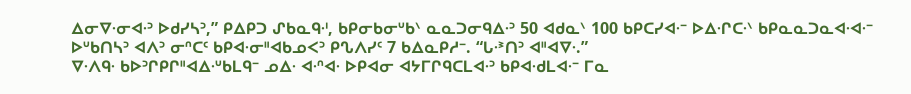ᐃᓂᐁᐧᓂᐊᐧᐣ ᐅᑯᓯᓴᐣ,” ᑭᐃᑭᑐ ᔑᑲᓇᑫᐧᑊ, ᑲᑭᓂᑲᓂᐡᑲᐠ ᓇᓇᑐᓂᑫᐃᐧᐣ 50 ᐊᑯᓇᐠ 100 ᑲᑭᑕᓯᐊᐧᐨ ᐅᐃᐧᒋᑕᐧᐠ ᑲᑭᓇᓇᑐᓇᐊᐧᐊᐧᐨ ᐅᐡᑲᑎᓴᐣ ᐊᐱᐣ ᓂᐢᑕᑦ ᑲᑭᐊᐧᓂᐦᐊᑲᓄᐸᐣ ᑭᔐᐱᓯᑦ 7 ᑲᐃᓇᑭᓱᐨ. “ᒐᐧᕑᑎᐣ ᐊᐦᐊᐁᐧ.”
ᐁᐧᐱᑫᐧ ᑲᐅᐣᒋᑭᒋᐦᐊᐃᐧᐡᑲᒪᑫᐨ ᓄᐃᐧ ᐊᐧᐢᐊᐧ ᐅᑭᐊᓂ ᐊᔭᒥᒋᑫᑕᒪᐊᐧᐣ ᑲᑭᐊᐧᑯᒪᐊᐧᐨ ᒥᓇ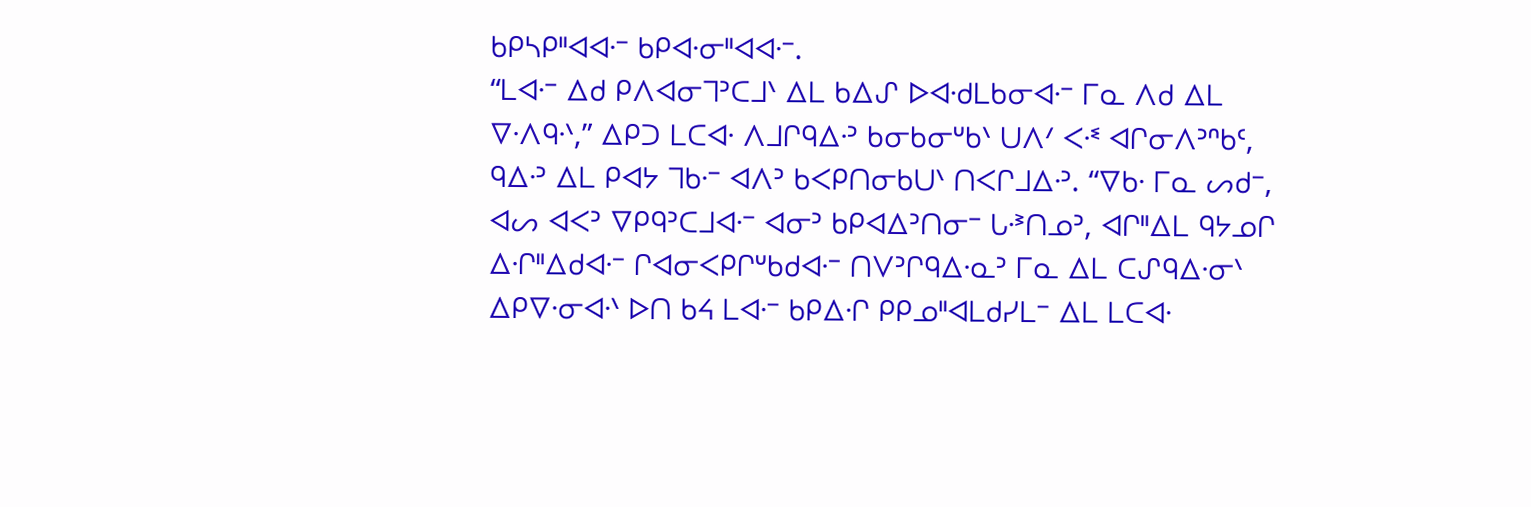ᑲᑭᓴᑭᐦᐊᐊᐧᐨ ᑲᑭᐊᐧᓂᐦᐊᐊᐧᐨ.
“ᒪᐊᐧᐨ ᐃᑯ ᑭᐱᐊᓂᒣᐣᑕᒧᐠ ᐃᒪ ᑲᐃᔑ ᐅᐊᐧᑯᒪᑲᓂᐊᐧᐨ ᒥᓇ ᐱᑯ ᐃᒪ ᐁᐧᐱᑫᐧᐠ,” ᐃᑭᑐ ᒪᑕᐊᐧ ᐱᒧᒋᑫᐃᐧᐣ ᑲᓂᑲᓂᐡᑲᐠ ᑌᐱᐟ ᐸᐧᓫ ᐊᒋᓂᐱᐣᐢᑲᑦ, ᑫᐃᐧᐣ ᐃᒪ ᑭᐊᔭ ᒣᑲᐧᐨ ᐊᐱᐣ ᑲᐸᑭᑎᓂᑲᑌᐠ ᑎᐸᒋᒧᐃᐧᐣ. “ᐁᑲᐧ ᒥᓇ ᔕᑯᐨ, ᐊᔕ ᐊᐸᐣ ᐁᑭᑫᐣᑕᒧᐊᐧᐨ ᐊᓂᐣ ᑲᑭᐊᐃᐣᑎᓂᐨ ᒐᐧᕑᑎᓄᐣ, ᐊᒋᐦᐃᒪ ᑫᔭᓄᒋ ᐃᐧᒋᐦᐃᑯᐊᐧᐨ ᒋᐊᓂᐸᑭᒋᐡᑲᑯᐊᐧᐨ ᑎᐯᐣᒋᑫᐃᐧᓇᐣ ᒥᓇ ᐃᒪ ᑕᔑᑫᐃᐧᓂᐠ ᐃᑭᐁᐧᓂᐊᐧᐠ ᐅᑎ ᑲᔦ ᒪᐊᐧᐨ ᑲᑭᐃᐧᒋ ᑭᑭᓄᐦᐊᒪᑯᓯᒪᐨ ᐃᒪ ᒪᑕᐊᐧ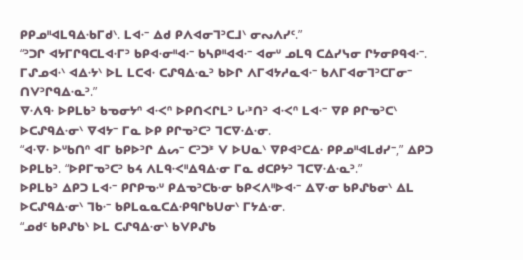ᑭᑭᓄᐦᐊᒪᑫᐃᐧᑲᒥᑯᐠ. ᒪᐊᐧᐨ ᐃᑯ ᑭᐱᐊᓂᒣᐣᑕᒧᐠ ᓂᔓᐱᓯᑦ.”
“ᐣᑐᒋ ᐊᔭᒥᒋᑫᑕᒪᐊᐧᒥᐣ ᑲᑭᐊᐧᓂᐦᐊᐧᐨ ᑲᓴᑭᐦᐊᐊᐧᐨ ᐊᓂᐡ ᓄᒪᑫ ᑕᐃᓯᓭᓂ ᒋᔭᓂᑭᑫᐊᐧᐨ. ᒥᔑᓄᐊᐧᐠ ᐊᐃᐧᔭᐠ ᐅᒪ ᒪᑕᐊᐧ ᑕᔑᑫᐃᐧᓇᐣ ᑲᐅᒋ ᐱᒥᐊᔭᓱᓇᐊᐧᐨ ᑲᐱᒥᐊᓂᒣᐣᑕᒥᓂᐨ ᑎᐯᐣᒋᑫᐃᐧᓇᐣ.”
ᐁᐧᐱᑫᐧ ᐅᑭᒪᑲᐣ ᑲᓀᓂᔭᐢ ᐊᐧᐸᐢ ᐅᑭᑎᐸᒋᒪᐣ ᒐᐧᕑᑎᐣ ᐊᐧᐸᐢ ᒪᐊᐧᐨ ᐁᑭ ᑭᒋᓀᐣᑕᐠ ᐅᑕᔑᑫᐃᐧᓂᐠ ᐁᐊᔭᐨ ᒥᓇ ᐅᑭ ᑭᒋᓀᐣᑕᐣ ᒣᑕᐁᐧᐃᐧᓂ.
“ᐊᐧᐁᐧ ᐅᐡᑲᑎᐢ ᐊᒥ ᑲᑭᐅᐣᒋ ᐃᔕᐨ ᑕᐣᑐᕑ ᐯ ᐅᑌᓇᐠ ᐁᑭᐊᐣᑕᐃᐧ ᑭᑭᓄᐦᐊᒪᑯᓯᐨ,” ᐃᑭᑐ ᐅᑭᒪᑲᐣ. “ᐅᑭᒥᓀᐣᑕᐣ ᑲᔦ ᐱᒪᑫᐧᐸᐦᐃᑫᐃᐧᓂ ᒥᓇ ᑯᑕᑭᔭᐣ ᒣᑕᐁᐧᐃᐧᓇᐣ.”
ᐅᑭᒪᑲᐣ ᐃᑭᑐ ᒪᐊᐧᐨ ᑭᒋᑭᓀᐧᐡ ᑭᐃᓀᐣᑕᑲᐧᓂ ᑲᑭᐸᐱᐦᐅᐊᐧᐨ ᐃᐁᐧᓂ ᑲᑭᔑᑲᓂᐠ ᐃᒪ ᐅᑕᔑᑫᐃᐧᓂᐠ ᒣᑲᐧᐨ ᑲᑭᒪᓇᓇᑕᐃᐧᑭᑫᒋᑲᑌᓂᐠ ᒥᔭᐃᐧᓂ.
“ᓄᑯᑦ ᑲᑭᔑᑲᐠ ᐅᒪ ᑕᔑᑫᐃᐧᓂᐠ ᑲᐯᑭᔑᑲ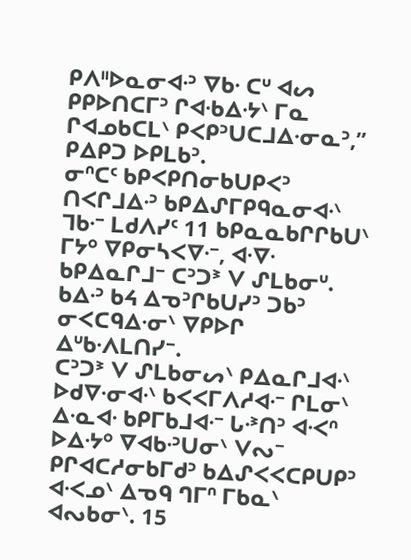ᑭᐱᐦᐅᓇᓂᐊᐧᐣ ᐁᑲᐧ ᑕᐡ ᐊᔕ ᑭᑭᐅᑎᑕᒥᐣ ᒋᐊᐧᑲᐃᐧᔭᐠ ᒥᓇ ᒋᐊᓄᑲᑕᒪᐠ ᑭᐸᑭᐣᑌᑕᒧᐃᐧᓂᓇᐣ,” ᑭᐃᑭᑐ ᐅᑭᒪᑲᐣ.
ᓂᐢᑕᑦ ᑲᑭᐸᑭᑎᓂᑲᑌᑭᐸᐣ ᑎᐸᒋᒧᐃᐧᐣ ᑲᑭᐃᔑᒥᑭᑫᓇᓂᐊᐧᐠ ᒣᑲᐧᐨ ᒪᑯᐱᓯᑦ 11 ᑲᑭᓇᓇᑲᒋᒋᑲᑌᐠ ᒥᔭᐤ ᐁᑭᓂᓴᐸᐁᐧᐨ, ᐊᐧᐁᐧ ᑲᑭᐃᓇᒋᒧᐨ ᑕᐣᑐᕑ ᐯ ᔑᒪᑲᓂᐡ.
ᑲᐃᐧᐣ ᑲᔦ ᐃᓀᐣᒋᑲᑌᓯᐣ ᑐᑲᐣ ᓂᐸᑕᑫᐃᐧᓂᐠ ᐁᑭᐅᒋ ᐃᐡᑲᐧᐱᒪᑎᓯᐨ.
ᑕᐣᑐᕑ ᐯ ᔑᒪᑲᓂᔕᐠ ᑭᐃᓇᒋᒧᐊᐧᐠ ᐅᑯᐁᐧᓂᐊᐧᐠ ᑲᐸᐸᒥᐱᓱᐊᐧᐨ ᒋᒪᓂᐠ ᐃᐧᓇᐊᐧ ᑲᑭᒥᑲᒧᐊᐧᐨ ᒐᐧᕑᑎᐣ ᐊᐧᐸᐢ ᐅᐃᐧᔭᐤ ᐁᐊᑲᐧᐣᑌᓂᐠ ᐯᔓᐨ ᑭᒋᐊᑕᓱᓂᑲᒥᑯᐣ ᑲᐃᔑᐸᐸᑕᑭᑌᑭᐣ ᐊᐧᐸᓄᐠ ᐃᓀᑫ ᒉᒥᐢ ᒥᑲᓇᐠ ᐊᔓᑲᓂᐠ. 15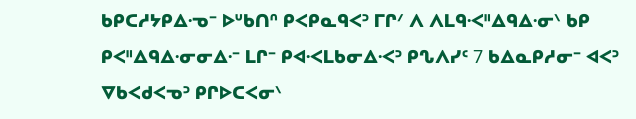ᑲᑭᑕᓱᔭᑭᐃᐧᓀᐨ ᐅᐡᑲᑎᐢ ᑭᐸᑭᓇᑫᐸᐣ ᒥᒋᐟ ᐱ ᐱᒪᑫᐧᐸᐦᐃᑫᐃᐧᓂᐠ ᑲᑭ ᑭᐸᐦᐃᑫᐃᐧᓂᓂᐃᐧᐨ ᒪᒋᐨ ᑭᐊᐧᐸᒪᑲᓂᐃᐧᐸᐣ ᑭᔐᐱᓯᑦ 7 ᑲᐃᓇᑭᓱᓂᐨ ᐊᐸᐣ ᐁᑲᐸᑯᐸᓀᐣ ᑭᒋᐅᑕᐸᓂᐠ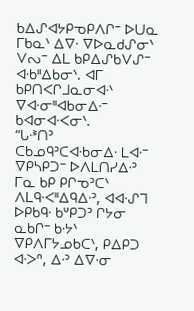ᑲᐃᔑᐊᔭᑭᓀᑭᐱᒋᐨ ᐅᑌᓇ ᒥᑲᓇᐠ ᐃᐁᐧ ᐁᐅᓇᑯᔑᓂᐠ ᐯᔓᐨ ᐃᒪ ᑲᑭᐃᔑᑲᐯᔑᐨ ᐊᐧᑲᐦᐃᑲᓂᐠ. ᐊᒥ ᑲᑭᑎᐸᒋᒧᓇᓂᐊᐧᐠ ᐁᐊᐧᓂᐦᐊᑲᓂᐃᐧᐨ ᑲᐊᓂᐊᐧᐸᓂᐠ.
“ᒐᐧᕑᑎᐣ ᑕᑲᓄᑫᐣᑕᐊᐧᑲᓂᐃᐧ ᒪᐊᐧᐨ ᐁᑭᓴᑭᑐᐨ ᐅᐱᒪᑎᓯᐃᐧᐣ ᒥᓇ ᑲᑭ ᑭᒋᓀᐣᑕᐠ ᐱᒪᑫᐧᐸᐦᐃᑫᐃᐧᐣ, ᐊᐊᐧᔑᒣ ᐅᑭᑲᑫᐧ ᑲᐡᑭᑐᐣ ᒋᔭᓂ ᓇᑲᒋᐨ ᑲᐧᔭᐠ ᐁᑭᐱᒥᔭᓄᑲᑕᐠ, ᑭᐃᑭᑐ ᐊᐧᐳᐢ, ᐃᐧᐣ ᐃᐁᐧᓂ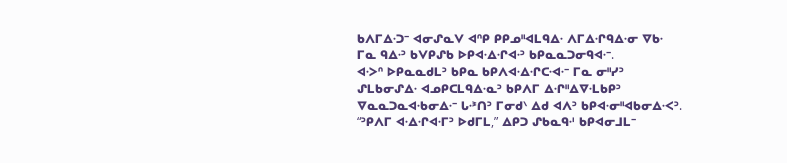ᑲᐱᒥᐃᐧᑐᐨ ᐊᓂᔑᓇᐯ ᐊᐢᑭ ᑭᑭᓄᐦᐊᒪᑫᐃᐧ ᐱᒥᐃᐧᒋᑫᐃᐧᓂ ᐁᑲᐧ ᒥᓇ ᑫᐃᐧᐣ ᑲᐯᑭᔑᑲ ᐅᑭᐊᐧᐃᐧᒋᐊᐧᐣ ᑲᑭᓇᓇᑐᓂᑫᐊᐧᐨ.
ᐊᐧᐳᐢ ᐅᑭᓇᓇᑯᒪᐣ ᑲᑭᓇ ᑲᑭᐱᐊᐧᐃᐧᒋᑕᐧᐊᐧᐨ ᒥᓇ ᓂᐦᓯᐣ ᔑᒪᑲᓂᔑᐃᐧ ᐊᓄᑭᑕᒪᑫᐃᐧᓇᐣ ᑲᑭᐱᒥ ᐃᐧᒋᐦᐃᐁᐧᒪᑲᑭᐣ ᐁᓇᓇᑐᓇᐊᐧᑲᓂᐃᐧᐨ ᒐᐧᕑᑎᐣ ᒥᓂᑯᐠ ᐃᑯ ᐊᐱᐣ ᑲᑭᐊᐧᓂᐦᐊᑲᓂᐃᐧᐸᐣ.
“ᐣᑭᐱᒥ ᐊᐧᐃᐧᒋᐊᐧᒥᐣ ᐅᑯᒥᒪ,” ᐃᑭᑐ ᔑᑲᓇᑫᐧᑊ ᑲᑭᐊᓂᒧᒪᐨ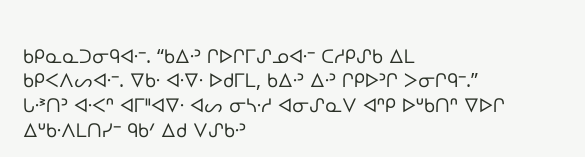ᑲᑭᓇᓇᑐᓂᑫᐊᐧᐨ. “ᑲᐃᐧᐣ ᒋᐅᒋᒥᔑᓄᐊᐧᐨ ᑕᓱᑭᔑᑲ ᐃᒪ ᑲᑭᐸᐱᔕᐊᐧᐨ. ᐁᑲᐧ ᐊᐧᐁᐧ ᐅᑯᒥᒪ, ᑲᐃᐧᐣ ᐃᐧᐣ ᒋᑭᐅᐣᒋ ᐳᓂᒋᑫᐨ.”
ᒐᐧᕑᑎᐣ ᐊᐧᐸᐢ ᐊᒥᐦᐊᐁᐧ ᐊᔕ ᓂᓴᐧᓱ ᐊᓂᔑᓇᐯ ᐊᐢᑭ ᐅᐡᑲᑎᐢ ᐁᐅᒋ ᐃᐡᑲᐧᐱᒪᑎᓯᐨ ᑫᑲᐟ ᐃᑯ ᐯᔑᑲᐧᐣ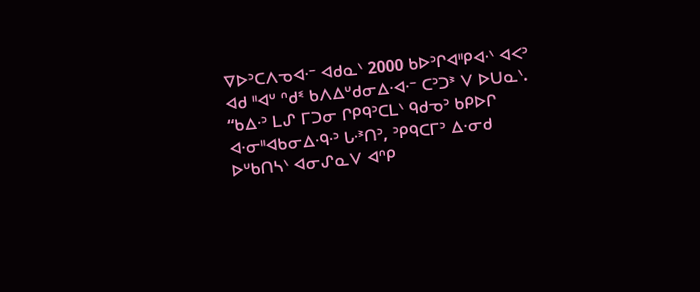ᐁᐅᐣᑕᐱᓀᐊᐧᐨ ᐊᑯᓇᐠ 2000 ᑲᐅᐣᒋᐊᐦᑭᐊᐧᐠ ᐊᐸᐣ ᐊᑯ ᐦᐊᐡ ᐢᑯᓫ ᑲᐱᐃᐡᑯᓂᐃᐧᐊᐧᐨ ᑕᐣᑐᕑ ᐯ ᐅᑌᓇᐠ.
“ᑲᐃᐧᐣ ᒪᔑ ᒥᑐᓂ ᒋᑭᑫᐣᑕᒪᐠ ᑫᑯᓀᐣ ᑲᑭᐅᒋ ᐊᐧᓂᐦᐊᑲᓂᐃᐧᑫᐧᐣ ᒐᐧᕑᑎᐣ, ᐣᑭᑫᑕᒥᐣ ᐃᐧᓂᑯ ᐅᐡᑲᑎᓴᐠ ᐊᓂᔑᓇᐯ ᐊᐢᑭ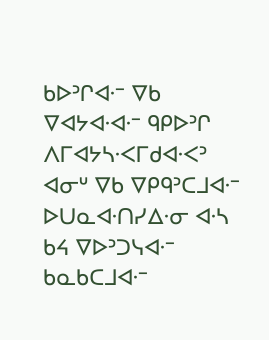ᑲᐅᐣᒋᐊᐧᐨ ᐁᑲ ᐁᐊᔭᐊᐧᐊᐧᐨ ᑫᑭᐅᐣᒋ ᐱᒥᐊᔭᓴᐧᐸᒥᑯᐊᐧᐸᐣ ᐊᓂᐡ ᐁᑲ ᐁᑭᑫᐣᑕᒧᐊᐧᐨ ᐅᑌᓇᐊᐧᑎᓯᐃᐧᓂ ᐊᐧᓴ ᑲᔦ ᐁᐅᐣᑐᓭᐊᐧᐨ ᑲᓇᑲᑕᒧᐊᐧᐨ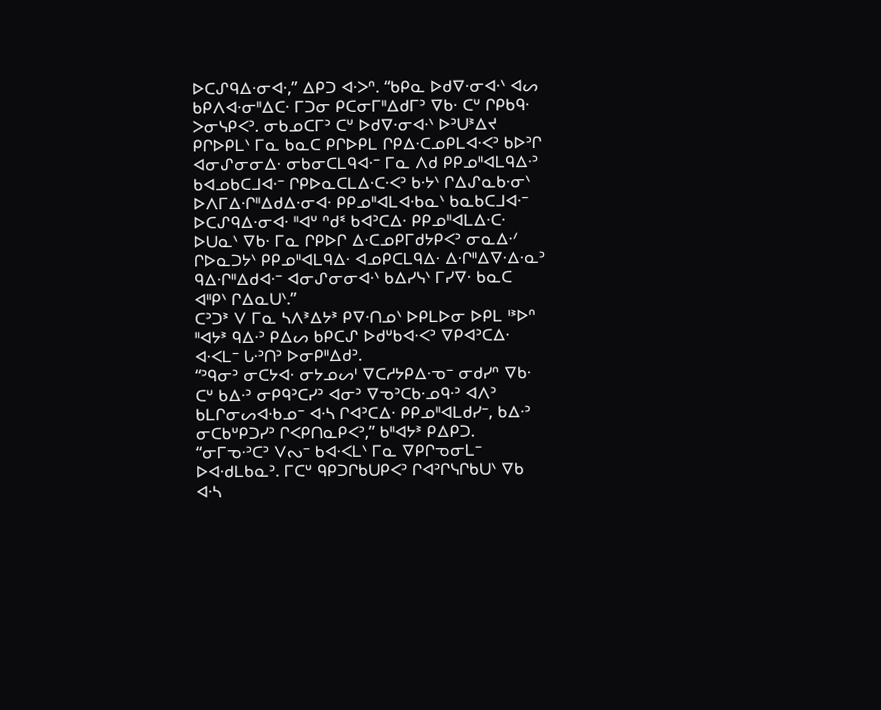ᐅᑕᔑᑫᐃᐧᓂᐊᐧ,” ᐃᑭᑐ ᐊᐧᐳᐢ. “ᑲᑭᓇ ᐅᑯᐁᐧᓂᐊᐧᐠ ᐊᔕ ᑲᑭᐱᐊᐧᓂᐦᐃᑕᐧ ᒥᑐᓂ ᑭᑕᓂᒥᐦᐃᑯᒥᐣ ᐁᑲᐧ ᑕᐡ ᒋᑭᑲᑫᐧ ᐳᓂᓭᑭᐸᐣ. ᓂᑲᓄᑕᒥᐣ ᑕᐡ ᐅᑯᐁᐧᓂᐊᐧᐠ ᐅᐣᑌᕑᐃᔪ ᑭᒋᐅᑭᒪᐠ ᒥᓇ ᑲᓇᑕ ᑭᒋᐅᑭᒪ ᒋᑭᐃᐧᑕᓄᑭᒪᐊᐧᐸᐣ ᑲᐅᐣᒋ ᐊᓂᔑᓂᓂᐃᐧ ᓂᑲᓂᑕᒪᑫᐊᐧᐨ ᒥᓇ ᐱᑯ ᑭᑭᓄᐦᐊᒪᑫᐃᐧᐣ ᑲᐊᓄᑲᑕᒧᐊᐧᐨ ᒋᑭᐅᓇᑕᒪᐃᐧᑕᐧᐸᐣ ᑲᐧᔭᐠ ᒋᐃᔑᓇᑲᐧᓂᐠ ᐅᐱᒥᐃᐧᒋᐦᐃᑯᐃᐧᓂᐊᐧ ᑭᑭᓄᐦᐊᒪᐊᐧᑲᓇᐠ ᑲᓇᑲᑕᒧᐊᐧᐨ ᐅᑕᔑᑫᐃᐧᓂᐊᐧ ᐦᐊᐡ ᐢᑯᓫ ᑲᐊᐣᑕᐃᐧ ᑭᑭᓄᐦᐊᒪᐃᐧᑕᐧ ᐅᑌᓇᐠ ᐁᑲᐧ ᒥᓇ ᒋᑭᐅᒋ ᐃᐧᑕᓄᑭᒥᑯᔭᑭᐸᐣ ᓂᓇᐃᐧᐟ ᒋᐅᓇᑐᔭᐠ ᑭᑭᓄᐦᐊᒪᑫᐃᐧ ᐊᓄᑭᑕᒪᑫᐃᐧ ᐃᐧᒋᐦᐃᐁᐧᐃᐧᓇᐣ ᑫᐃᐧᒋᐦᐃᑯᐊᐧᐨ ᐊᓂᔑᓂᓂᐊᐧᐠ ᑲᐃᓯᓭᐠ ᒥᓯᐁᐧ ᑲᓇᑕ ᐊᐦᑭᐠ ᒋᐃᓇᑌᐠ.”
ᑕᐣᑐᕑ ᐯ ᒥᓇ ᓴᐱᕑᐃᔭᕑ ᑭᐁᐧᑎᓄᐠ ᐅᑭᒪᐅᓂ ᐅᑭᒪ ᑊᕑᐅᐢ ᐦᐊᔭᕑ ᑫᐃᐧᐣ ᑭᐃᔕ ᑲᑭᑕᔑ ᐅᑯᐡᑲᐊᐧᐸᐣ ᐁᑭᐊᐣᑕᐃᐧ ᐊᐧᐸᒪᐨ ᒐᐧᐣᑎᐣ ᐅᓂᑭᐦᐃᑯᐣ.
“ᐣᑫᓂᐣ ᓂᑕᔭᐊᐧ ᓂᔭᓄᔕᑊ ᐁᑕᓱᔭᑭᐃᐧᓀᐨ ᓂᑯᓯᐢ ᐁᑲᐧ ᑕᐡ ᑲᐃᐧᐣ ᓂᑭᑫᐣᑕᓯᐣ ᐊᓂᐣ ᐁᓀᐣᑕᑲᐧᓄᑫᐧᐣ ᐊᐱᐣ ᑲᒪᒋᓂᔕᐊᐧᑲᓄᐨ ᐊᐧᓴ ᒋᐊᐣᑕᐃᐧ ᑭᑭᓄᐦᐊᒪᑯᓯᐨ, ᑲᐃᐧᐣ ᓂᑕᑲᐡᑭᑐᓯᐣ ᒋᐸᑭᑎᓇᑭᐸᐣ,” ᑲᐦᐊᔭᕑ ᑭᐃᑭᑐ. “ᓂᒥᓀᐧᐣᑕᐣ ᐯᔓᐨ ᑲᐊᐧᐸᒪᐠ ᒥᓇ ᐁᑭᒋᓀᓂᒪᐨ ᐅᐊᐧᑯᒪᑲᓇᐣ. ᒥᑕᐡ ᑫᑭᑐᒋᑲᑌᑭᐸᐣ ᒋᐊᐣᒋᓭᒋᑲᑌᐠ ᐁᑲ ᐊᐧᓴ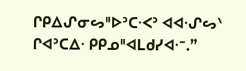ᒋᑭᐃᔑᓂᔕᐦᐅᐣᑕᐧᐸᐣ ᐊᐊᐧᔑᔕᐠ ᒋᐊᐣᑕᐃᐧ ᑭᑭᓄᐦᐊᒪᑯᓯᐊᐧᐨ.”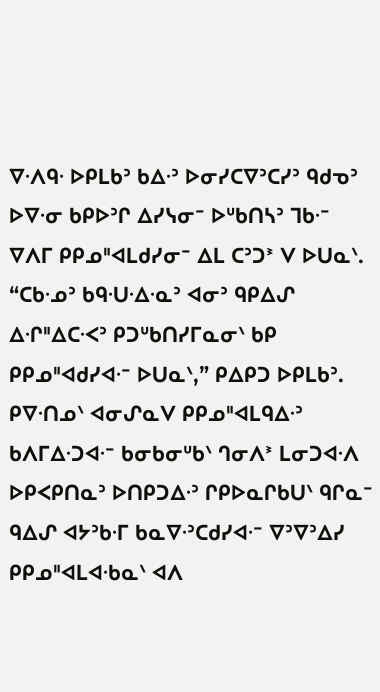ᐁᐧᐱᑫᐧ ᐅᑭᒪᑲᐣ ᑲᐃᐧᐣ ᐅᓂᓯᑕᐁᐣᑕᓯᐣ ᑫᑯᓀᐣ ᐅᐁᐧᓂ ᑲᑭᐅᐣᒋ ᐃᓯᓭᓂᐨ ᐅᐡᑲᑎᓴᐣ ᒣᑲᐧᐨ ᐁᐱᒥ ᑭᑭᓄᐦᐊᒪᑯᓯᓂᐨ ᐃᒪ ᑕᐣᑐᕑ ᐯ ᐅᑌᓇᐠ.
“ᑕᑲᐧᓄᐣ ᑲᑫᐧᑌᐧᐃᐧᓇᐣ ᐊᓂᐣ ᑫᑭᐃᔑ ᐃᐧᒋᐦᐃᑕᐧᐸᐣ ᑭᑐᐡᑲᑎᓯᒥᓇᓂᐠ ᑲᑭ ᑭᑭᓄᐦᐊᑯᓯᐊᐧᐨ ᐅᑌᓇᐠ,” ᑭᐃᑭᑐ ᐅᑭᒪᑲᐣ.
ᑭᐁᐧᑎᓄᐠ ᐊᓂᔑᓇᐯ ᑭᑭᓄᐦᐊᒪᑫᐃᐧᐣ ᑲᐱᒥᐃᐧᑐᐊᐧᐨ ᑲᓂᑲᓂᐡᑲᐠ ᒉᓂᐱᕑ ᒪᓂᑐᐊᐧᐱ ᐅᑭᐸᑭᑎᓇᐣ ᐅᑎᑭᑐᐃᐧᐣ ᒋᑭᐅᓇᒋᑲᑌᐠ ᑫᒋᓇᐨ ᑫᐃᔑ ᐊᔭᐣᑲᐧᒥ ᑲᓇᐁᐧᐣᑕᑯᓯᐊᐧᐨ ᐁᐣᐁᐣᐃᓯ ᑭᑭᓄᐦᐊᒪᐊᐧᑲᓇᐠ ᐊᐱ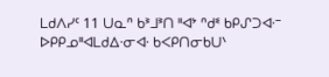ᒪᑯᐱᓯᑦ 11 ᑌᓇᐢ ᑲᕑᒧᕑᑎ ᐦᐊᔾ ᐢᑯᓫ ᑲᑭᔑᑐᐊᐧᐨ ᐅᑭᑭᓄᐦᐊᒪᑯᐃᐧᓂᐊᐧ ᑲᐸᑭᑎᓂᑲᑌᐠ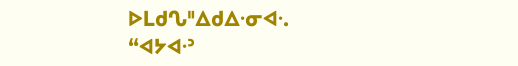ᐅᒪᑯᔐᐦᐃᑯᐃᐧᓂᐊᐧ.
“ᐊᔭᐊᐧᐣ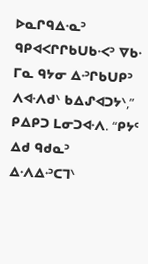ᐅᓇᒋᑫᐃᐧᓇᐣ ᑫᑭᐊᐸᒋᒋᑲᑌᑲᐧᐸᐣ ᐁᑲᐧ ᒥᓇ ᑫᔭᓂ ᐃᐧᐣᒋᑲᑌᑭᐣ ᐱᐊᐧᐱᑯᐠ ᑲᐃᔑᐊᑐᔭᐠ,” ᑭᐃᑭᑐ ᒪᓂᑐᐊᐧᐱ. “ᑭᔭᑦ ᐃᑯ ᑫᑯᓇᐣ ᐃᐧᐱᐃᐧᐣᑕᒣᐠ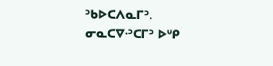ᐣᑲᐅᑕᐱᓇᒥᐣ. ᓂᓇᑕᐁᐧᐣᑕᒥᐣ ᐅᐡᑭ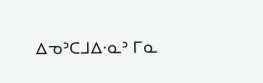ᐃᓀᐣᑕᒧᐃᐧᓇᐣ ᒥᓇ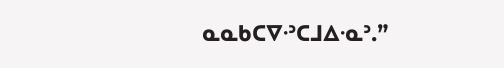ᓇᓇᑲᑕᐁᐧᐣᑕᒧᐃᐧᓇᐣ.”